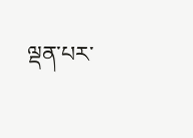ལྡན་པར་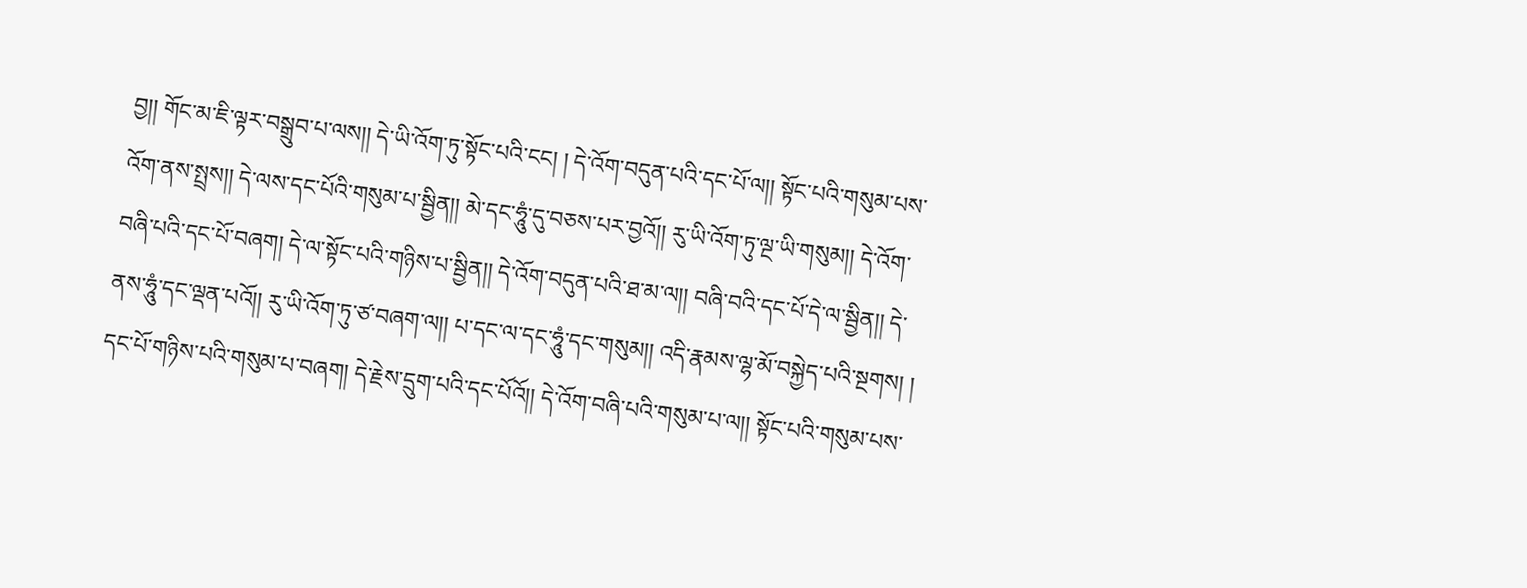བྱ།། གོང་མ་ཇི་ལྟར་བསྒྲུབ་པ་ལས།། དེ་ཡི་འོག་ཏུ་སྟོང་པའི་ངང། ། དེ་འོག་བདུན་པའི་དང་པོ་ལ།། སྟོང་པའི་གསུམ་པས་འོག་ནས་སྤྲས།། དེ་ལས་དང་པོའི་གསུམ་པ་སྦྱིན།། མེ་དང་ཧཱུཾ་དུ་བཅས་པར་བྱའོ།། རུ་ཡི་འོག་ཏུ་ལྔ་ཡི་གསུམ།། དེ་འོག་བཞི་པའི་དང་པོ་བཞག། དེ་ལ་སྟོང་པའི་གཉིས་པ་སྦྱིན།། དེ་འོག་བདུན་པའི་ཐ་མ་ལ།། བཞི་བའི་དང་པོ་དེ་ལ་སྦྱིན།། དེ་ནས་ཧཱུཾ་དང་ལྡན་པའོ།། རུ་ཡི་འོག་ཏུ་ཙ་བཞག་ལ།། པ་དང་ལ་དང་ཧཱུཾ་དང་གསུམ།། འདི་རྣམས་ལྷ་མོ་བསྐྱེད་པའི་སྔགས། ། དང་པོ་གཉིས་པའི་གསུམ་པ་བཞག། དེ་རྗེས་དྲུག་པའི་དང་པོའོ།། དེ་འོག་བཞི་པའི་གསུམ་པ་ལ།། སྟོང་པའི་གསུམ་པས་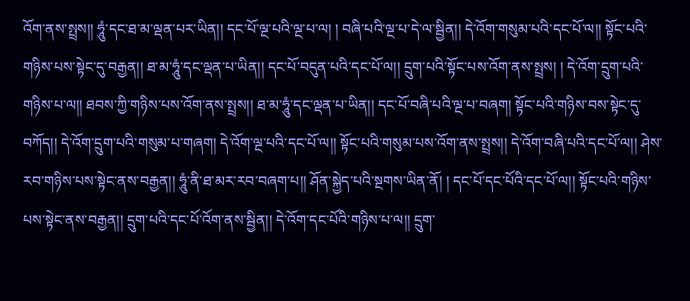འོག་ནས་སྤྲས།། ཧཱུཾ་དང་ཐ་མ་ལྡན་པར་ཡིན།། དང་པོ་ལྔ་པའི་ལྔ་པ་ལ། ། བཞི་པའི་ལྔ་པ་དེ་ལ་སྦྱིན།། དེ་འོག་གསུམ་པའི་དང་པོ་ལ།། སྟོང་པའི་གཉིས་པས་སྟེང་དུ་བརྒྱན།། ཐ་མ་ཧཱུཾ་དང་ལྡན་པ་ཡིན།། དང་པོ་བདུན་པའི་དང་པོ་ལ།། དྲུག་པའི་སྟོང་པས་འོག་ནས་སྤྲས། ། དེ་འོག་དྲུག་པའི་གཉིས་པ་ལ།། ཐབས་ཀྱི་གཉིས་པས་འོག་ནས་སྤྲས།། ཐ་མ་ཧཱུཾ་དང་ལྡན་པ་ཡིན།། དང་པོ་བཞི་པའི་ལྔ་པ་བཞག། སྟོང་པའི་གཉིས་བས་སྟེང་དུ་བཀོད།། དེ་འོག་དྲུག་པའི་གསུམ་པ་གཞག། དེ་འོག་ལྔ་པའི་དང་པོ་ལ།། སྟོང་པའི་གསུམ་པས་འོག་ནས་སྤྲས།། དེ་འོག་བཞི་པའི་དང་པོ་ལ།། ཤེས་རབ་གཉིས་པས་སྟེང་ནས་བརྒྱན།། ཧཱུཾ་ནི་ཐ་མར་རབ་བཞག་པ།། ཤོན་སྐྱེད་པའི་སྔགས་ཡིན་ནོ། ། དང་པོ་དང་པོའི་དང་པོ་ལ།། སྟོང་པའི་གཉིས་པས་སྟེང་ནས་བརྒྱན།། དྲུག་པའི་དང་པོ་འོག་ནས་སྦྱིན།། དེ་འོག་དང་པོའི་གཉིས་པ་ལ།། དྲུག་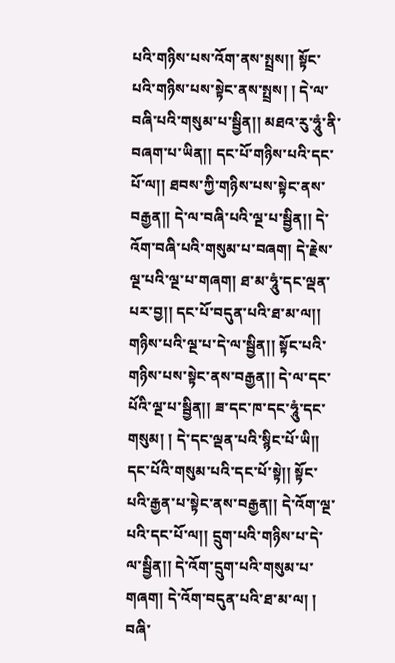པའི་གཉིས་པས་འོག་ནས་སྤྲས།། སྟོང་པའི་གཉིས་པས་སྟེང་ནས་སྤྲས། ། དེ་ལ་བཞི་པའི་གསུམ་པ་སྦྱིན།། མཐའ་རུ་ཧཱུཾ་ནི་བཞག་པ་ཡིན།། དང་པོ་གཉིས་པའི་དང་པོ་ལ།། ཐབས་ཀྱི་གཉིས་པས་སྟེང་ནས་བརྒྱན།། དེ་ལ་བཞི་པའི་ལྔ་པ་སྦྱིན།། དེ་འོག་བཞི་པའི་གསུམ་པ་བཞག། དེ་རྗེས་ལྔ་པའི་ལྔ་པ་གཞག། ཐ་མ་ཧཱུཾ་དང་ལྡན་པར་བྱ།། དང་པོ་བདུན་པའི་ཐ་མ་ལ།། གཉིས་པའི་ལྔ་པ་དེ་ལ་སྦྱིན།། སྟོང་པའི་གཉིས་པས་སྟེང་ནས་བརྒྱན།། དེ་ལ་དང་པོའི་ལྔ་པ་སྦྱིན།། ཟ་དང་ཁ་དང་ཧཱུཾ་དང་གསུམ། ། དེ་དང་ལྡན་པའི་སྙིང་པོ་ཡི།། དང་པོའི་གསུམ་པའི་དང་པོ་སྟེ།། སྟོང་པའི་རྒྱན་པ་སྟེང་ནས་བརྒྱན།། དེ་འོག་ལྔ་པའི་དང་པོ་ལ།། དྲུག་པའི་གཉིས་པ་དེ་ལ་སྦྱིན།། དེ་འོག་དྲུག་པའི་གསུམ་པ་གཞག། དེ་འོག་བདུན་པའི་ཐ་མ་ལ། ། བཞི་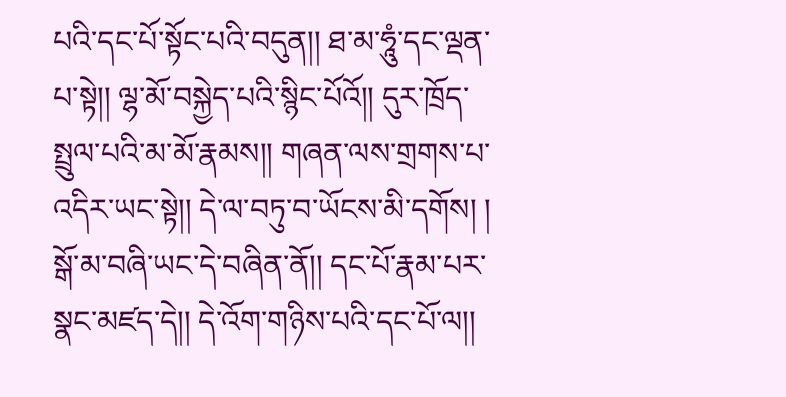པའི་དང་པོ་སྟོང་པའི་བདུན།། ཐ་མ་ཧཱུཾ་དང་ལྡན་པ་སྟེ།། ལྷ་མོ་བསྐྱེད་པའི་སྙིང་པོའོ།། དུར་ཁྲོད་སྤྲུལ་པའི་མ་མོ་རྣམས།། གཞན་ལས་གྲགས་པ་འདིར་ཡང་སྟེ།། དེ་ལ་བཏུ་བ་ཡོངས་མི་དགོས། ། སྒོ་མ་བཞི་ཡང་དེ་བཞིན་ནོ།། དང་པོ་རྣམ་པར་སྣང་མཛད་དེ།། དེ་འོག་གཉིས་པའི་དང་པོ་ལ།།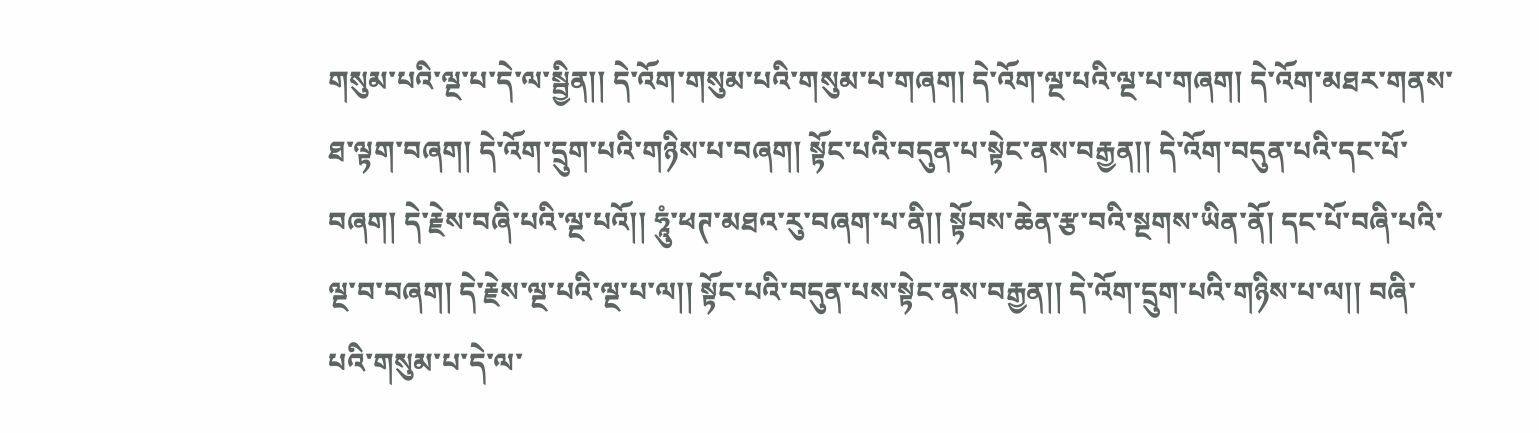གསུམ་པའི་ལྔ་པ་དེ་ལ་སྦྱིན།། དེ་འོག་གསུམ་པའི་གསུམ་པ་གཞག། དེ་འོག་ལྔ་པའི་ལྔ་པ་གཞག། དེ་འོག་མཐར་གནས་ཐ་ལྟག་བཞག། དེ་འོག་དྲུག་པའི་གཉིས་པ་བཞག། སྟོང་པའི་བདུན་པ་སྟེང་ནས་བརྒྱན།། དེ་འོག་བདུན་པའི་དང་པོ་བཞག། དེ་རྗེས་བཞི་པའི་ལྔ་པའོ།། ཧཱུཾ་ཕཊ་མཐའ་རུ་བཞག་པ་ནི།། སྟོབས་ཆེན་རྩ་བའི་སྔགས་ཡིན་ནོ། དང་པོ་བཞི་པའི་ལྔ་བ་བཞག། དེ་རྗེས་ལྔ་པའི་ལྔ་པ་ལ།། སྟོང་པའི་བདུན་པས་སྟེང་ནས་བརྒྱན།། དེ་འོག་དྲུག་པའི་གཉིས་པ་ལ།། བཞི་པའི་གསུམ་པ་དེ་ལ་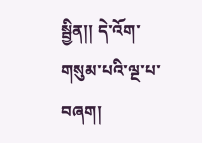སྦྱིན།། དེ་འོག་གསུམ་པའི་ལྔ་པ་བཞག།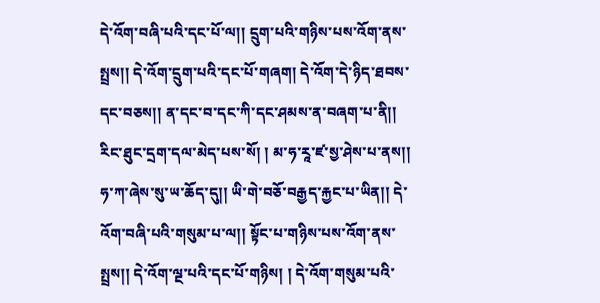དེ་འོག་བཞི་པའི་དང་པོ་ལ།། དྲུག་པའི་གཉིས་པས་འོག་ནས་སྤྲས།། དེ་འོག་དྲུག་པའི་དང་པོ་གཞག། དེ་འོག་དེ་ཉིད་ཐབས་དང་བཅས།། ན་དང་བ་དང་ཀི་དང་ཤམས་ན་བཞག་པ་ནི།། རིང་ཐུང་དྲག་དལ་མེད་པས་སོ། ། མ་ཧ་རཱ་ཛ་སྱ་ཤེས་པ་ནས།། ཧ་ཀ་ཞེས་སུ་ཡ་ཆོད་དུ།། ཡི་གེ་བཅོ་བརྒྱད་རྐྱང་པ་ཡིན།། དེ་འོག་བཞི་པའི་གསུམ་པ་ལ།། སྟོང་པ་གཉིས་པས་འོག་ནས་སྤྲས།། དེ་འོག་ལྔ་པའི་དང་པོ་གཉིས། ། དེ་འོག་གསུམ་པའི་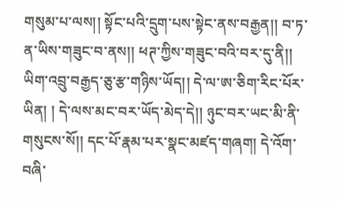གསུམ་པ་ལས།། སྟོང་པའི་དྲུག་པས་སྟེང་ནས་བརྒྱན།། བ་ཏ་ན་ཡིས་གཟུང་བ་ནས།། ཕཊ་ཀྱིས་གཟུང་བའི་བར་དུ་ནི།། ཡིག་འབྲུ་བརྒྱད་ཅུ་རྩ་གཉིས་ཡོད།། དེ་ལ་ཨ་ཅིག་རིང་པོར་ཡིན། ། དེ་ལས་མང་བར་ཡོད་མེད་དེ།། ཉུང་བར་ཡང་མི་ནི་གསུངས་སོ།། དང་པོ་རྣམ་པར་སྣང་མཛད་གཞག། དེ་འོག་བཞི་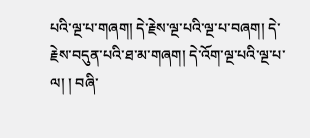པའི་ལྔ་པ་གཞག། དེ་རྗེས་ལྔ་པའི་ལྔ་པ་བཞག། དེ་རྗེས་བདུན་པའི་ཐ་མ་གཞག། དེ་འོག་ལྔ་པའི་ལྔ་པ་ལ། ། བཞི་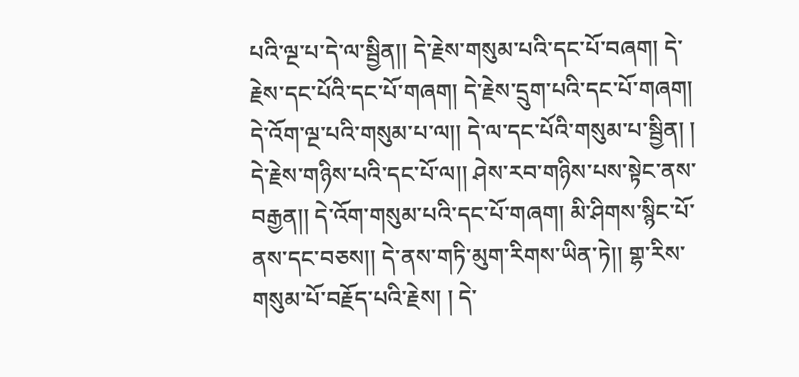པའི་ལྔ་པ་དེ་ལ་སྦྱིན།། དེ་རྗེས་གསུམ་པའི་དང་པོ་བཞག། དེ་རྗེས་དང་པོའི་དང་པོ་གཞག། དེ་རྗེས་དྲུག་པའི་དང་པོ་གཞག། དེ་འོག་ལྔ་པའི་གསུམ་པ་ལ།། དེ་ལ་དང་པོའི་གསུམ་པ་སྦྱིན། ། དེ་རྗེས་གཉིས་པའི་དང་པོ་ལ།། ཤེས་རབ་གཉིས་པས་སྟེང་ནས་བརྒྱན།། དེ་འོག་གསུམ་པའི་དང་པོ་གཞག། མི་ཤིགས་སྙིང་པོ་ནས་དང་བཅས།། དེ་ནས་གཏི་མུག་རིགས་ཡིན་ཏེ།། གྷ་རིས་གསུམ་པོ་བརྗོད་པའི་རྗེས། ། དེ་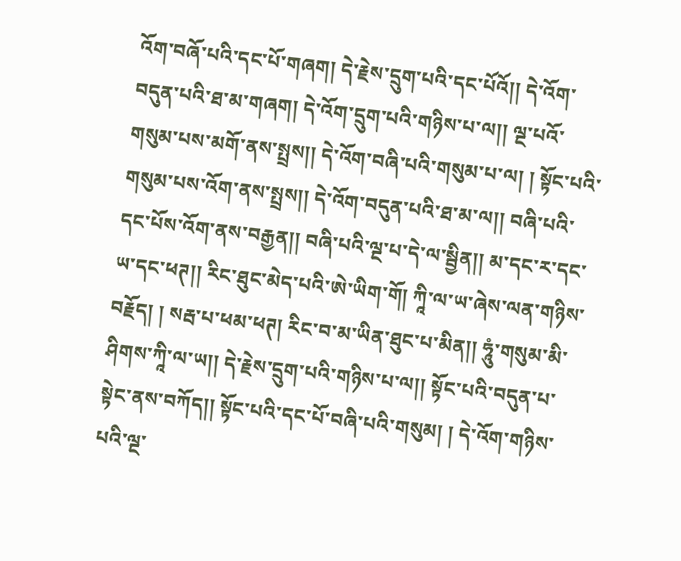འོག་བཞོ་པའི་དང་པོ་གཞག། དེ་རྗེས་དྲུག་པའི་དང་པོའོ།། དེ་འོག་བདུན་པའི་ཐ་མ་གཞག། དེ་འོག་དྲུག་པའི་གཉིས་པ་ལ།། ལྔ་པའོ་གསུམ་པས་མགོ་ནས་སྤྲས།། དེ་འོག་བཞི་པའི་གསུམ་པ་ལ། ། སྟོང་པའི་གསུམ་པས་འོག་ནས་སྤྲས།། དེ་འོག་བདུན་པའི་ཐ་མ་ལ།། བཞི་པའི་དང་པོས་འོག་ནས་བརྒྱན།། བཞི་པའི་ལྔ་པ་དེ་ལ་སྦྱིན།། མ་དང་ར་དང་ཡ་དང་ཕཊ།། རིང་ཐུང་མེད་པའི་ཨེ་ཡིག་གོ། ཀཱི་ལ་ཡ་ཞེས་ལན་གཉིས་བརྗོད། ། སརྦ་པ་ཕམ་ཕཊ། རིང་བ་མ་ཡིན་ཐུང་པ་མིན།། ཧཱུཾ་གསུམ་མི་ཤིགས་ཀཱི་ལ་ཡ།། དེ་རྗེས་དྲུག་པའི་གཉིས་པ་ལ།། སྟོང་པའི་བདུན་པ་སྟེང་ནས་བཀོད།། སྟོང་པའི་དང་པོ་བཞི་པའི་གསུམ། ། དེ་འོག་གཉིས་པའི་ལྔ་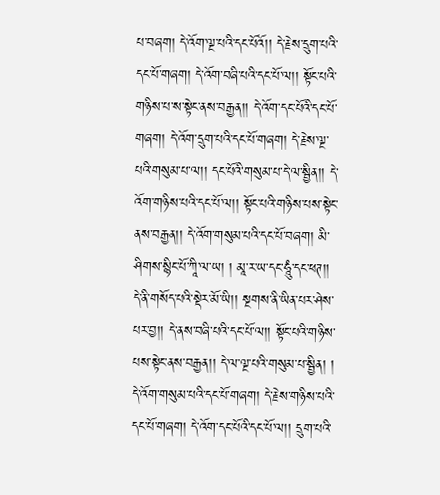པ་བཞག། དེ་འོག་ལྔ་པའི་དང་པོའོ།། དེ་རྗེས་དྲུག་པའི་དང་པོ་གཞག། དེ་འོག་བཞི་པའི་དང་པོ་ལ།། སྟོང་པའི་གཉིས་པ་ས་སྟེང་ནས་བརྒྱན།། དེ་འོག་དང་པོའི་དང་པོ་གཞག། དེ་འོག་དྲུག་པའི་དང་པོ་གཞག། དེ་རྗེས་ལྔ་པའི་གསུམ་པ་ལ།། དང་པོའི་གསུམ་པ་དེ་ལ་སྦྱིན།། དེ་འོག་གཉིས་པའི་དང་པོ་ལ།། སྟོང་པའི་གཉིས་པས་སྟེང་ནས་བརྒྱན།། དེ་འོག་གསུམ་པའི་དང་པོ་བཞག། མི་ཤིགས་སྙིང་པོ་ཀཱི་ལ་ཡ། ། མཱ་ར་ཡ་དང་ཧཱུཾ་དང་ཕཊ།། དེ་ནི་གསོད་པའི་སྡེར་མོ་ཡི།། སྔགས་ནི་ཡིན་པར་ཤེས་པར་བྱ།། དེ་ནས་བཞི་པའི་དང་པོ་ལ།། སྟོང་པའི་གཉིས་པས་སྟེང་ནས་བརྒྱན།། དེ་ལ་ལྔ་པའི་གསུམ་པ་སྦྱིན། ། དེ་འོག་གསུམ་པའི་དང་པོ་གཞག། དེ་རྗེས་གཉིས་པའི་དང་པོ་གཞག། དེ་འོག་དང་པོའི་དང་པོ་ལ།། དྲུག་པའི་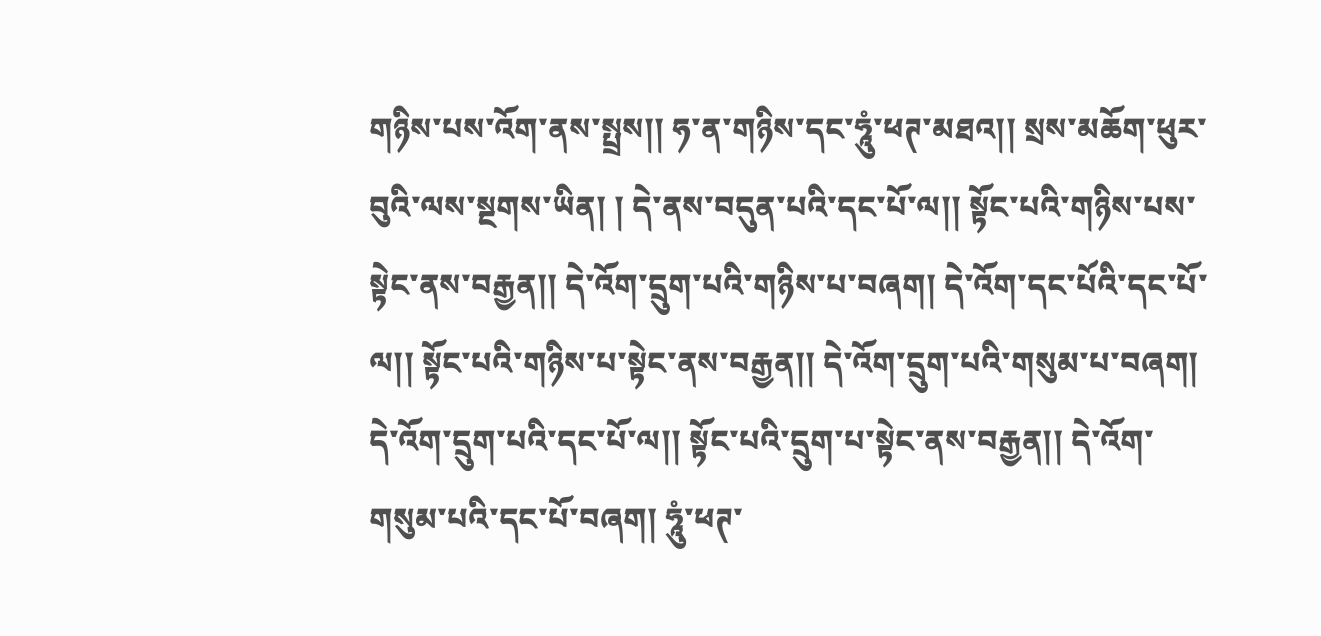གཉིས་པས་འོག་ནས་སྤྲས།། ཧ་ན་གཉིས་དང་ཧཱུཾ་ཕཊ་མཐའ།། སྲས་མཆོག་ཕུར་བུའི་ལས་སྔགས་ཡིན། ། དེ་ནས་བདུན་པའི་དང་པོ་ལ།། སྟོང་པའི་གཉིས་པས་སྟེང་ནས་བརྒྱན།། དེ་འོག་དྲུག་པའི་གཉིས་པ་བཞག། དེ་འོག་དང་པོའི་དང་པོ་ལ།། སྟོང་པའི་གཉིས་པ་སྟེང་ནས་བརྒྱན།། དེ་འོག་དྲུག་པའི་གསུམ་པ་བཞག། དེ་འོག་དྲུག་པའི་དང་པོ་ལ།། སྟོང་པའི་དྲུག་པ་སྟེང་ནས་བརྒྱན།། དེ་འོག་གསུམ་པའི་དང་པོ་བཞག། ཧཱུཾ་ཕཊ་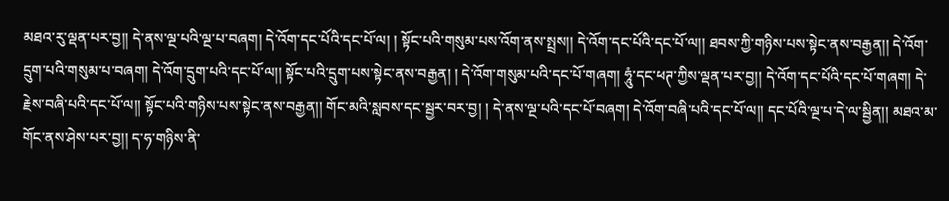མཐའ་རུ་ལྡན་པར་བྱ།། དེ་ནས་ལྔ་པའི་ལྔ་པ་བཞག། དེ་འོག་དང་པོའི་དང་པོ་ལ། ། སྟོང་པའི་གསུམ་པས་འོག་ནས་སྤྲས།། དེ་འོག་དང་པོའི་དང་པོ་ལ།། ཐབས་ཀྱི་གཉིས་པས་སྟེང་ནས་བརྒྱན།། དེ་འོག་དྲུག་པའི་གསུམ་པ་བཞག། དེ་འོག་དྲུག་པའི་དང་པོ་ལ།། སྟོང་པའི་དྲུག་པས་སྟེང་ནས་བརྒྱན། ། དེ་འོག་གསུམ་པའི་དང་པོ་གཞག། ཧཱུཾ་དང་ཕཊ་ཀྱིས་ལྡན་པར་བྱ།། དེ་འོག་དང་པོའི་དང་པོ་གཞག། དེ་རྗེས་བཞི་པའི་དང་པོ་ལ།། སྟོང་པའི་གཉིས་པས་སྟེང་ནས་བརྒྱན།། གོང་མའི་སླབས་དང་སྦྱར་བར་བྱ། ། དེ་ནས་ལྔ་པའི་དང་པོ་བཞག། དེ་འོག་བཞི་པའི་དང་པོ་ལ།། དང་པོའི་ལྔ་པ་དེ་ལ་སྦྱིན།། མཐའ་མ་གོང་ནས་ཤེས་པར་བྱ།། ད་ཧ་གཉིས་ནི་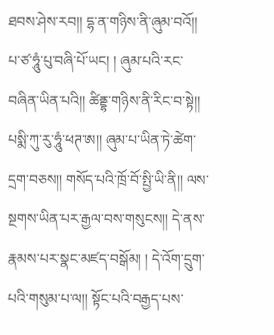ཐབས་ཤེས་རབ།། དྷ་ན་གཉིས་ནི་ཞུམ་བའོ།། པ་ཙ་ཧཱུཾ་པུ་བཞི་པོ་ཡང། ། ཞུམ་པའི་རང་བཞིན་ཡིན་པའི།། ཚིནྡྷ་གཉིས་ནི་རིང་བ་སྟེ།། པསྨི་ཀུ་རུ་ཧཱུཾ་ཕཊ་ཨ།། ཞུམ་པ་ཡིན་ཏེ་ཚེག་དྲག་བཅས།། གསོད་པའི་ཁྲོ་བོ་སྤྱི་ཡི་ནི།། ལས་སྔགས་ཡིན་པར་རྒྱལ་བས་གསུངས།། དེ་ནས་རྣམས་པར་སྣང་མཛད་བསྒོམ། ། དེ་འོག་དྲུག་པའི་གསུམ་པ་ལ།། སྟོང་པའི་བརྒྱད་པས་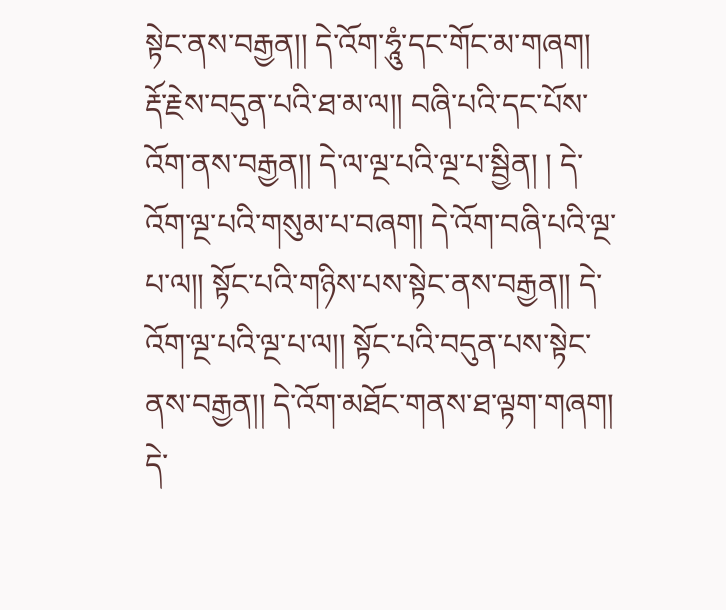སྟེང་ནས་བརྒྱན།། དེ་འོག་ཧཱུཾ་དང་གོང་མ་གཞག། རྡོ་རྗེས་བདུན་པའི་ཐ་མ་ལ།། བཞི་པའི་དང་པོས་འོག་ནས་བརྒྱན།། དེ་ལ་ལྔ་པའི་ལྔ་པ་སྦྱིན། ། དེ་འོག་ལྔ་པའི་གསུམ་པ་བཞག། དེ་འོག་བཞི་པའི་ལྔ་པ་ལ།། སྟོང་པའི་གཉིས་པས་སྟེང་ནས་བརྒྱན།། དེ་འོག་ལྔ་པའི་ལྔ་པ་ལ།། སྟོང་པའི་བདུན་པས་སྟེང་ནས་བརྒྱན།། དེ་འོག་མཐོང་གནས་ཐ་ལྟག་གཞག། དེ་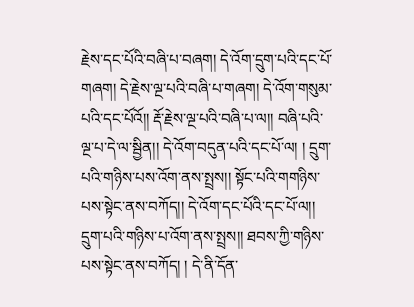རྗེས་དང་པོའི་བཞི་པ་བཞག། དེ་འོག་དྲུག་པའི་དང་པོ་གཞག། དེ་རྗེས་ལྔ་པའི་བཞི་པ་གཞག། དེ་འོག་གསུམ་པའི་དང་པོའོ།། རྡོ་རྗེས་ལྔ་པའི་བཞི་པ་ལ།། བཞི་པའི་ལྔ་པ་དེ་ལ་སྦྱིན།། དེ་འོག་བདུན་པའི་དང་པོ་ལ། ། དྲུག་པའི་གཉིས་པས་འོག་ནས་སྤྲས།། སྟོང་པའི་གགཉིས་པས་སྟེང་ནས་བཀོད།། དེ་འོག་དང་པོའི་དང་པོ་ལ།། དྲུག་པའི་གཉིས་པ་འོག་ནས་སྤྲས།། ཐབས་ཀྱི་གཉིས་པས་སྟེང་ནས་བཀོད། ། དེ་ནི་དོན་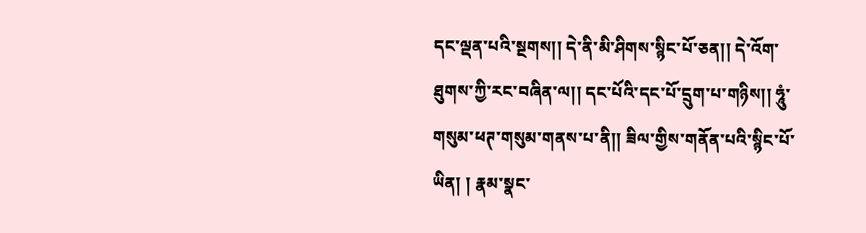དང་ལྡན་པའི་སྔགས།། དེ་ནི་མི་ཤིགས་སྙིང་པོ་ཅན།། དེ་འོག་ཐུགས་ཀྱི་རང་བཞིན་ལ།། དང་པོའི་དང་པོ་དྲུག་པ་གཉིས།། ཧཱུཾ་གསུམ་ཕཊ་གསུམ་གནས་པ་ནི།། ཟིལ་གྱིས་གནོན་པའི་སྙིང་པོ་ཡིན། ། རྣམ་སྣང་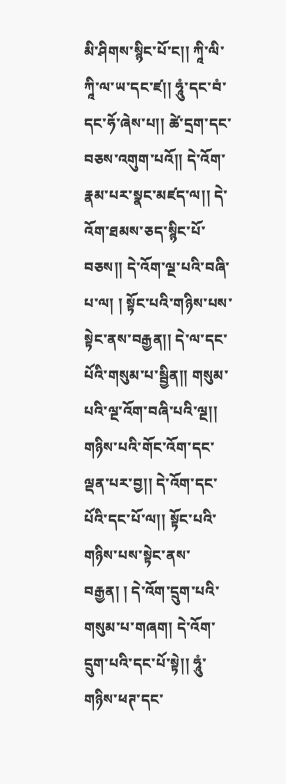མི་ཤིགས་སྙིང་པོ་ང།། ཀཱི་ལི་ཀཱི་ལ་ཡ་དང་ཛ།། ཧཱུཾ་དང་བཾ་དང་ཧོ་ཞེས་པ།། ཚེ་དྲག་དང་བཅས་འགུག་པའོ།། དེ་འོག་རྣམ་པར་སྣང་མཛད་ལ།། དེ་འོག་ཐམས་ཅད་སྙིང་པོ་བཅས།། དེ་འོག་ལྔ་པའི་བཞི་པ་ལ། ། སྟོང་པའི་གཉིས་པས་སྟེང་ནས་བརྒྱན།། དེ་ལ་དང་པོའི་གསུམ་པ་སྦྱིན།། གསུམ་པའི་ལྔ་འོག་བཞི་པའི་ལྔ།། གཉིས་པའི་གོང་འོག་དང་ལྡན་པར་བྱ།། དེ་འོག་དང་པོའི་དང་པོ་ལ།། སྟོང་པའི་གཉིས་པས་སྟེང་ནས་བརྒྱན། ། དེ་འོག་དྲུག་པའི་གསུམ་པ་གཞག། དེ་འོག་དྲུག་པའི་དང་པོ་སྟེ།། ཧཱུཾ་གཉིས་ཕཊ་དང་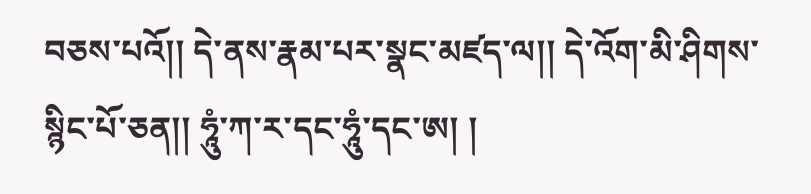བཅས་པའོ།། དེ་ནས་རྣམ་པར་སྣང་མཛད་ལ།། དེ་འོག་མི་ཤིགས་སྙིང་པོ་ཅན།། ཧཱུཾ་ཀ་ར་དང་ཧཱུཾ་དང་ཨ། །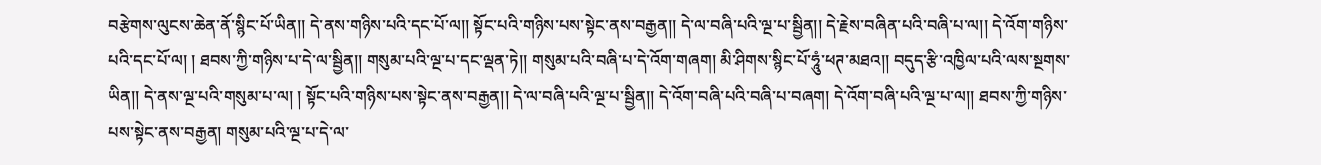བརྩེགས་ལུངས་ཆེན་ནོ་སྙིང་པོ་ཡིན།། དེ་ནས་གཉིས་པའི་དང་པོ་ལ།། སྟོང་པའི་གཉིས་པས་སྟེང་ནས་བརྒྱན།། དེ་ལ་བཞི་པའི་ལྔ་པ་སྦྱིན།། དེ་རྗེས་བཞིན་པའི་བཞི་པ་ལ།། དེ་འོག་གཉིས་པའི་དང་པོ་ལ། ། ཐབས་ཀྱི་གཉིས་པ་དེ་ལ་སྦྱིན།། གསུམ་པའི་ལྔ་པ་དང་ལྡན་ཏེ།། གསུམ་པའི་བཞི་པ་དེ་འོག་གཞག། མི་ཤིགས་སྙིང་པོ་ཧཱུཾ་ཕཊ་མཐའ།། བདུད་རྩི་འཁྱིལ་པའི་ལས་སྔགས་ཡིན།། དེ་ནས་ལྔ་པའི་གསུམ་པ་ལ། ། སྟོང་པའི་གཉིས་པས་སྟེང་ནས་བརྒྱན།། དེ་ལ་བཞི་པའི་ལྔ་པ་སྦྱིན།། དེ་འོག་བཞི་པའི་བཞི་པ་བཞག། དེ་འོག་བཞི་པའི་ལྔ་པ་ལ།། ཐབས་ཀྱི་གཉིས་པས་སྟེང་ནས་བརྒྱན། གསུམ་པའི་ལྔ་པ་དེ་ལ་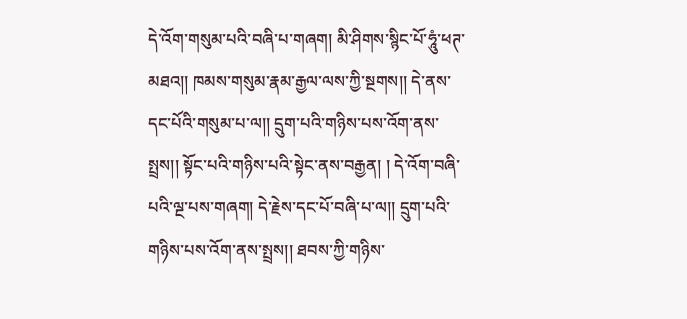དེ་འོག་གསུམ་པའི་བཞི་པ་གཞག། མི་ཤིགས་སྙིང་པོ་ཧཱུཾ་ཕཊ་མཐའ།། ཁམས་གསུམ་རྣམ་རྒྱལ་ལས་ཀྱི་སྔགས།། དེ་ནས་དང་པོའི་གསུམ་པ་ལ།། དྲུག་པའི་གཉིས་པས་འོག་ནས་སྤྲས།། སྟོང་པའི་གཉིས་པའི་སྟེང་ནས་བརྒྱན། ། དེ་འོག་བཞི་པའི་ལྔ་པས་གཞག། དེ་རྗེས་དང་པོ་བཞི་པ་ལ།། དྲུག་པའི་གཉིས་པས་འོག་ནས་སྤྲས།། ཐབས་ཀྱི་གཉིས་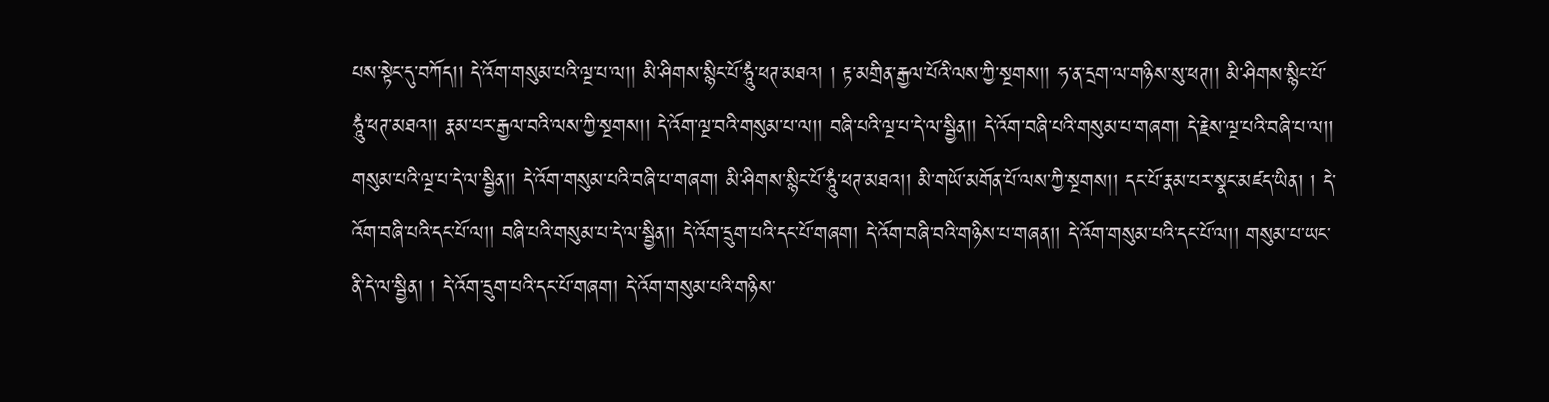པས་སྟེང་དུ་བཀོད།། དེ་འོག་གསུམ་པའི་ལྔ་པ་ལ།། མི་ཤིགས་སྙིང་པོ་ཧཱུཾ་ཕཊ་མཐའ། ། རྟ་མགྲིན་རྒྱལ་པོའི་ལས་ཀྱི་སྔགས།། ཧ་ན་དྲག་ལ་གཉིས་སུ་ཕཊ།། མི་ཤིགས་སྙིང་པོ་ཧཱུཾ་ཕཊ་མཐའ།། རྣམ་པར་རྒྱལ་བའི་ལས་ཀྱི་སྔགས།། དེ་འོག་ལྔ་བའི་གསུམ་པ་ལ།། བཞི་པའི་ལྔ་པ་དེ་ལ་སྦྱིན།། དེ་འོག་བཞི་པའི་གསུམ་པ་གཞག། དེ་རྗེས་ལྔ་པའི་བཞི་པ་ལ།། གསུམ་པའི་ལྔ་པ་དེ་ལ་སྦྱིན།། དེ་འོག་གསུམ་པའི་བཞི་པ་གཞག། མི་ཤིགས་སྙིང་པོ་ཧཱུཾ་ཕཊ་མཐའ།། མི་གཡོ་མགོན་པོ་ལས་ཀྱི་སྔགས།། དང་པོ་རྣམ་པར་སྣང་མཛད་ཡིན། ། དེ་འོག་བཞི་པའི་དང་པོ་ལ།། བཞི་པའི་གསུམ་པ་དེ་ལ་སྦྱིན།། དེ་འོག་དྲུག་པའི་དང་པོ་གཞག། དེ་འོག་བཞི་བའི་གཉིས་པ་གཞན།། དེ་འོག་གསུམ་པའི་དང་པོ་ལ།། གསུམ་པ་ཡང་ནི་དེ་ལ་སྦྱིན། ། དེ་འོག་དྲུག་པའི་དང་པོ་གཞག། དེ་འོག་གསུམ་པའི་གཉིས་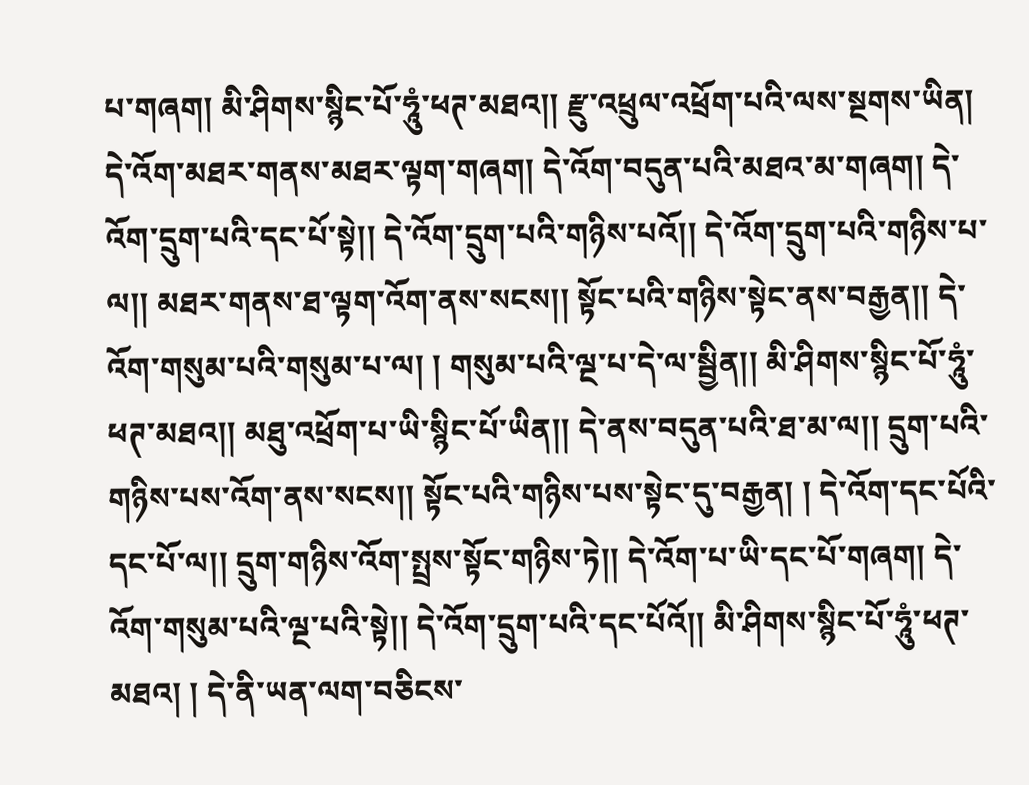པ་གཞག། མི་ཤིགས་སྙིང་པོ་ཧཱུཾ་ཕཊ་མཐའ།། རྫུ་འཕྲུལ་འཕྲོག་པའི་ལས་སྔགས་ཡིན། དེ་འོག་མཐར་གནས་མཐར་ལྟག་གཞག། དེ་འོག་བདུན་པའི་མཐའ་མ་གཞག། དེ་འོག་དྲུག་པའི་དང་པོ་སྟེ།། དེ་འོག་དྲུག་པའི་གཉིས་པའོ།། དེ་འོག་དྲུག་པའི་གཉིས་པ་ལ།། མཐར་གནས་ཐ་ལྟག་འོག་ནས་སངས།། སྟོང་པའི་གཉིས་སྟེང་ནས་བརྒྱན།། དེ་འོག་གསུམ་པའི་གསུམ་པ་ལ། ། གསུམ་པའི་ལྔ་པ་དེ་ལ་སྦྱིན།། མི་ཤིགས་སྙིང་པོ་ཧཱུཾ་ཕཊ་མཐའ།། མཐུ་འཕྲོག་པ་ཡི་སྙིང་པོ་ཡིན།། དེ་ནས་བདུན་པའི་ཐ་མ་ལ།། དྲུག་པའི་གཉིས་པས་འོག་ནས་སངས།། སྟོང་པའི་གཉིས་པས་སྟེང་དུ་བརྒྱན། ། དེ་འོག་དང་པོའི་དང་པོ་ལ།། དྲུག་གཉིས་འོག་སྤྲས་སྟོང་གཉིས་ཏེ།། དེ་འོག་པ་ཡི་དང་པོ་གཞག། དེ་འོག་གསུམ་པའི་ལྔ་པའི་སྟེ།། དེ་འོག་དྲུག་པའི་དང་པོའོ།། མི་ཤིགས་སྙིང་པོ་ཧཱུཾ་ཕཊ་མཐའ། ། དེ་ནི་ཡན་ལག་བཅིངས་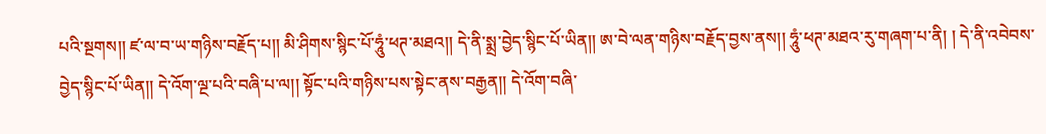པའི་སྔགས།། ཛ་ལ་བ་ཡ་གཉིས་བརྗོད་པ།། མི་ཤིགས་སྙིང་པོ་ཧཱུཾ་ཕཊ་མཐའ།། དེ་ནི་སྨྲ་བྱེད་སྙིང་པོ་ཡིན།། ཨ་བེ་ལན་གཉིས་བརྗོད་བྱས་ནས།། ཧཱུཾ་ཕཊ་མཐའ་རུ་གཞག་པ་ནི། ། དེ་ནི་འབེབས་བྱེད་སྙིང་པོ་ཡིན།། དེ་འོག་ལྔ་པའི་བཞི་པ་ལ།། སྟོང་པའི་གཉིས་པས་སྟེང་ནས་བརྒྱན།། དེ་འོག་བཞི་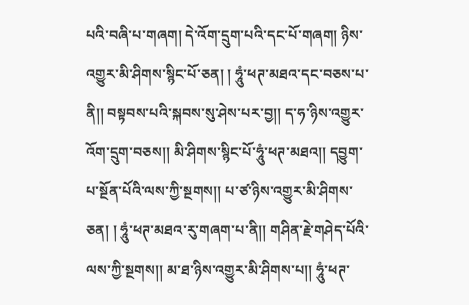པའི་བཞི་པ་གཞག། དེ་འོག་དྲུག་པའི་དང་པོ་གཞག། ཉིས་འགྱུར་མི་ཤིགས་སྙིང་པོ་ཅན། ། ཧཱུཾ་ཕཊ་མཐའ་དང་བཅས་པ་ནི།། བསྟབས་པའི་སྐབས་སུ་ཤེས་པར་བྱ།། ད་ཧ་ཉིས་འགྱུར་འོག་དྲུག་བཅས།། མི་ཤིགས་སྙིང་པོ་ཧཱུཾ་ཕཊ་མཐའ།། དབྱུག་པ་སྔོན་པོའི་ལས་ཀྱི་སྔགས།། པ་ཙ་ཉིས་འགྱུར་མི་ཤིགས་ཅན། ། ཧཱུཾ་ཕཊ་མཐའ་རུ་གཞག་པ་ནི།། གཤིན་རྗེ་གཤེད་པོའི་ལས་ཀྱི་སྔགས།། མ་ཐ་ཉིས་འགྱུར་མི་ཤིགས་པ།། ཧཱུཾ་ཕཊ་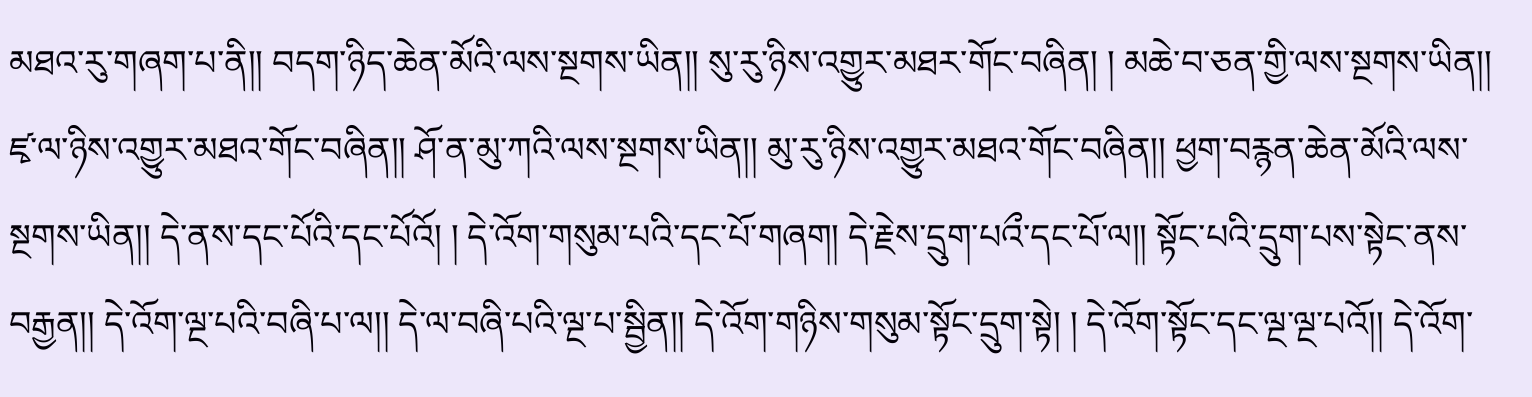མཐའ་རུ་གཞག་པ་ནི།། བདག་ཉིད་ཆེན་མོའི་ལས་སྔགས་ཡིན།། སུ་རུ་ཉིས་འགྱུར་མཐར་གོང་བཞིན། ། མཆེ་བ་ཅན་གྱི་ལས་སྔགས་ཡིན།། ཛྭ་ལ་ཉིས་འགྱུར་མཐའ་གོང་བཞིན།། ཤོ་ན་མུ་ཀའི་ལས་སྔགས་ཡིན།། མུ་རུ་ཉིས་འགྱུར་མཐའ་གོང་བཞིན།། ཕྱག་བརྙན་ཆེན་མོའི་ལས་སྔགས་ཡིན།། དེ་ནས་དང་པོའི་དང་པོའོ། ། དེ་འོག་གསུམ་པའི་དང་པོ་གཞག། དེ་རྗེས་དྲུག་པའྀ་དང་པོ་ལ།། སྟོང་པའི་དྲུག་པས་སྟེང་ནས་བརྒྱན།། དེ་འོག་ལྔ་པའི་བཞི་པ་ལ།། དེ་ལ་བཞི་པའི་ལྔ་པ་སྦྱིན།། དེ་འོག་གཉིས་གསུམ་སྟོང་དྲུག་སྟེ། ། དེ་འོག་སྟོང་དང་ལྔ་ལྔ་པའོ།། དེ་འོག་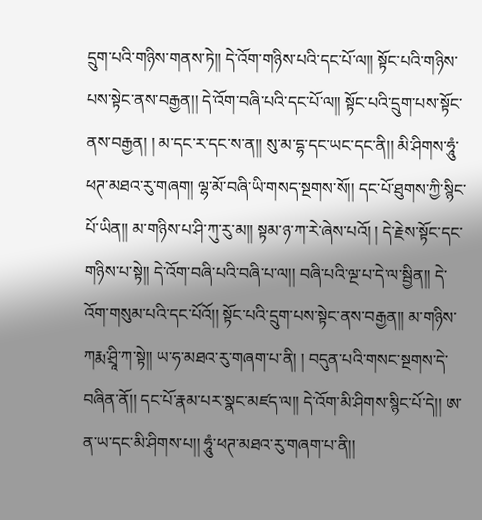དྲུག་པའི་གཉིས་གནས་ཏེ།། དེ་འོག་གཉིས་པའི་དང་པོ་ལ།། སྟོང་པའི་གཉིས་པས་སྟེང་ནས་བརྒྱན།། དེ་འོག་བཞི་པའི་དང་པོ་ལ།། སྟོང་པའི་དྲུག་པས་སྟོང་ནས་བརྒྱན། ། མ་དང་ར་དང་ས་ན།། སུ་མ་དྷ་དང་ཡང་དང་ནི།། མི་ཤིགས་ཧཱུཾ་ཕཊ་མཐའ་རུ་གཞག། ལྷ་མོ་བཞི་ཡི་གསད་སྔགས་སོ།། དང་པོ་ཐུགས་ཀྱི་སྙིང་པོ་ཡིན།། མ་གཉིས་པ་ཤི་ཀུ་རུ་མ།། སྟམ་ཉ་ཀ་རེ་ཞེས་པའོ། ། དེ་རྗེས་སྟོང་དང་གཉིས་པ་སྟེ།། དེ་འོག་བཞི་པའི་བཞི་པ་ལ།། བཞི་པའི་ལྔ་པ་དེ་ལ་སྦྱིན།། དེ་འོག་གསུམ་པའི་དང་པོའོ།། སྟོང་པའི་དྲུག་པས་སྟེང་ནས་བརྒྱན།། མ་གཉིས་ཀརྨ་ཤྲཱི་ཀ་སྟེ།། ཡ་ཧ་མཐའ་རུ་གཞག་པ་ནི། ། བདུན་པའི་གསང་སྔགས་དེ་བཞིན་ནོ།། དང་པོ་རྣམ་པར་སྣང་མཛད་ལ།། དེ་འོག་མི་ཤིགས་སྙིང་པོ་དེ།། ཨ་ན་ཡ་དང་མི་ཤིགས་པ།། ཧཱུཾ་ཕཊ་མཐའ་རུ་གཞག་པ་ནི།།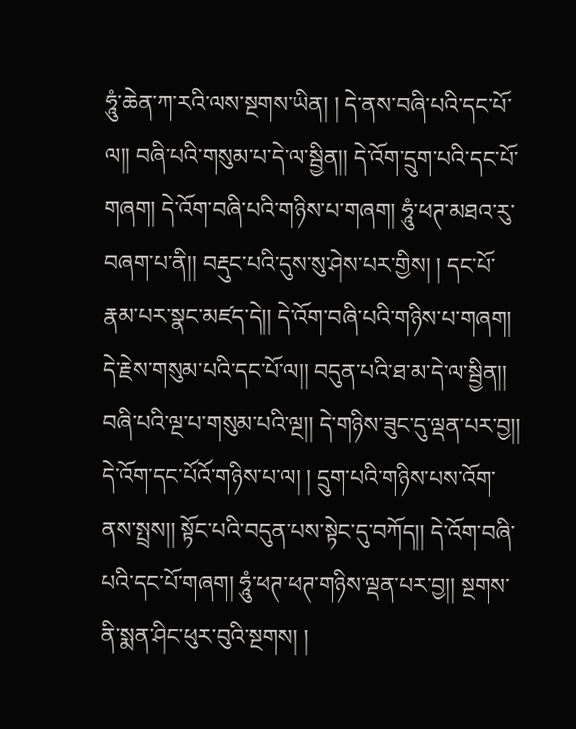ཧཱུཾ་ཆེན་ཀ་རའི་ལས་སྔགས་ཡིན། ། དེ་ནས་བཞི་པའི་དང་པོ་ལ།། བཞི་པའི་གསུམ་པ་དེ་ལ་སྦྱིན།། དེ་འོག་དྲུག་པའི་དང་པོ་གཞག། དེ་འོག་བཞི་པའི་གཉིས་པ་གཞག། ཧཱུཾ་ཕཊ་མཐའ་རུ་བཞག་པ་ནི།། བརྡུང་པའི་དུས་སུ་ཤེས་པར་གྱིས། ། དང་པོ་རྣམ་པར་སྣང་མཛད་དེ།། དེ་འོག་བཞི་པའི་གཉིས་པ་གཞག། དེ་རྗེས་གསུམ་པའི་དང་པོ་ལ།། བདུན་པའི་ཐ་མ་དེ་ལ་སྦྱིན།། བཞི་པའི་ལྔ་པ་གསུམ་པའི་ལྔ།། དེ་གཉིས་ཟུང་དུ་ལྡན་པར་བྱ།། དེ་འོག་དང་པོའོ་གཉིས་པ་ལ། ། དྲུག་པའི་གཉིས་པས་འོག་ནས་སྤྲས།། སྟོང་པའི་བདུན་པས་སྟེང་དུ་བཀོད།། དེ་འོག་བཞི་པའི་དང་པོ་གཞག། ཧཱུཾ་ཕཊ་ཕཊ་གཉིས་ལྡན་པར་བྱ།། སྔགས་ནི་སྨན་ཤིང་ཕུར་བུའི་སྔགས། །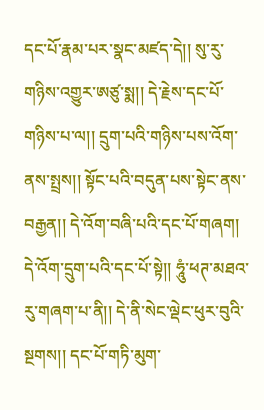དང་པོ་རྣམ་པར་སྣང་མཛད་དེ།། སུ་རུ་གཉིས་འགྱུར་ཨཙུ་སྨ།། དེ་རྗེས་དང་པོ་གཉིས་པ་ལ།། དྲུག་པའི་གཉིས་པས་འོག་ནས་སྤྲས།། སྟོང་པའི་བདུན་པས་སྟེང་ནས་བརྒྱན།། དེ་འོག་བཞི་པའི་དང་པོ་གཞག། དེ་འོག་དྲུག་པའི་དང་པོ་སྟེ།། ཧཱུཾ་ཕཊ་མཐའ་རུ་གཞག་པ་ནི།། དེ་ནི་སེང་ལྡེང་ཕུར་བུའི་སྔགས།། དང་པོ་གཏི་མུག་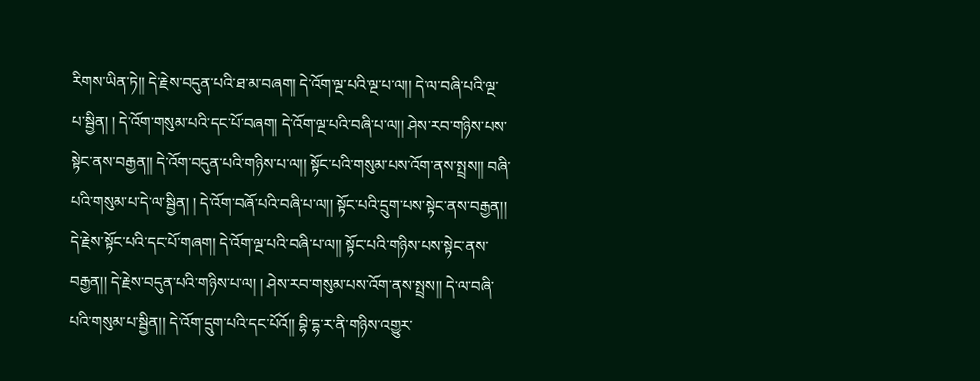རིགས་ཡིན་ཏེ།། དེ་རྗེས་བདུན་པའི་ཐ་མ་བཞག། དེ་འོག་ལྔ་པའི་ལྔ་པ་ལ།། དེ་ལ་བཞི་པའི་ལྔ་པ་སྦྱིན། ། དེ་འོག་གསུམ་པའི་དང་པོ་བཞག། དེ་འོག་ལྔ་པའི་བཞི་པ་ལ།། ཤེས་རབ་གཉིས་པས་སྟེང་ནས་བརྒྱན།། དེ་འོག་བདུན་པའི་གཉིས་པ་ལ།། སྟོང་པའི་གསུམ་པས་འོག་ནས་སྤྲས།། བཞི་པའི་གསུམ་པ་དེ་ལ་སྦྱིན། ། དེ་འོག་བཞོ་པའི་བཞི་པ་ལ།། སྟོང་པའི་དྲུག་པས་སྟེང་ནས་བརྒྱན།། དེ་རྗེས་སྟོང་པའི་དང་པོ་གཞག། དེ་འོག་ལྔ་པའི་བཞི་པ་ལ།། སྟོང་པའི་གཉིས་པས་སྟེང་ནས་བརྒྱན།། དེ་རྗེས་བདུན་པའི་གཉིས་པ་ལ། ། ཤེས་རབ་གསུམ་པས་འོག་ནས་སྤྲས།། དེ་ལ་བཞི་པའི་གསུམ་པ་སྦྱིན།། དེ་འོག་དྲུག་པའི་དང་པོའོ།། བྷི་དྷ་ར་ནི་གཉིས་འགྱུར་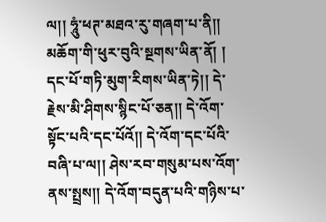ལ།། ཧཱུཾ་ཕཊ་མཐའ་རུ་གཞག་པ་ནི།། མཆོག་གི་ཕུར་བུའི་སྔགས་ཡིན་ནོ། ། དང་པོ་གཏི་མུག་རིགས་ཡིན་ཏེ།། དེ་རྗེས་མི་ཤིགས་སྙིང་པོ་ཅན།། དེ་འོག་སྟོང་པའི་དང་པོའོ།། དེ་འོག་དང་པོའི་བཞི་པ་ལ།། ཤེས་རབ་གསུམ་པས་འོག་ནས་སྤྲས།། དེ་འོག་བདུན་པའི་གཉིས་པ་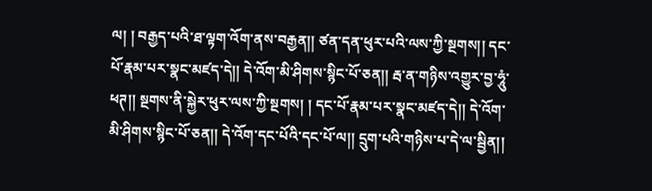ལ། ། བརྒྱད་པའི་ཐ་ལྟག་འོག་ནས་བརྒྱན།། ཙན་དན་ཕུར་པའི་ལས་ཀྱི་སྔགས།། དང་པོ་རྣམ་པར་སྣང་མཛད་དེ།། དེ་འོག་མི་ཤིགས་སྙིང་པོ་ཅན།། རྦ་ན་གཉིས་འགྱུར་བྱ་ཧཱུཾ་ཕཊ།། སྔགས་ནི་སྐྱེར་ཕུར་ལས་ཀྱི་སྔགས། ། དང་པོ་རྣམ་པར་སྣང་མཛད་དེ།། དེ་འོག་མི་ཤིགས་སྙིང་པོ་ཅན།། དེ་འོག་དང་པོའི་དང་པོ་ལ།། དྲུག་པའི་གཉིས་པ་དེ་ལ་སྦྱིན།།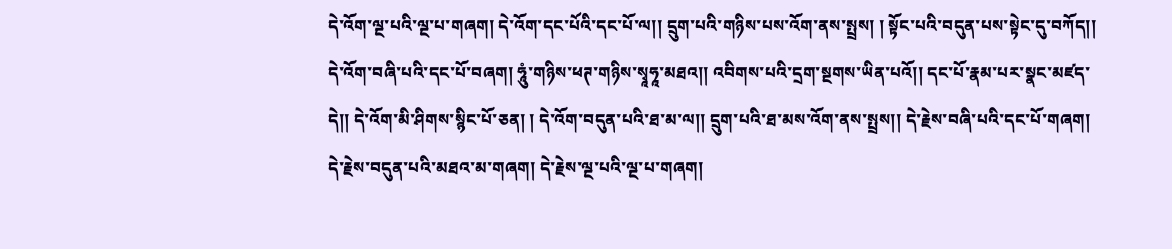དེ་འོག་ལྔ་པའི་ལྔ་པ་གཞག། དེ་འོག་དང་པོའི་དང་པོ་ལ།། དྲུག་པའི་གཉིས་པས་འོག་ནས་སྤྲས། ། སྟོང་པའི་བདུན་པས་སྟེང་དུ་བཀོད།། དེ་འོག་བཞི་པའི་དང་པོ་བཞག། ཧཱུཾ་གཉིས་ཕཊ་གཉིས་སྭཱཧཱ་མཐའ།། འབིགས་པའི་དྲག་སྔགས་ཡིན་པའོ།། དང་པོ་རྣམ་པར་སྣང་མཛད་དེ།། དེ་འོག་མི་ཤིགས་སྙིང་པོ་ཅན། ། དེ་འོག་བདུན་པའི་ཐ་མ་ལ།། དྲུག་པའི་ཐ་མས་འོག་ནས་སྤྲས།། དེ་རྗེས་བཞི་པའི་དང་པོ་གཞག། དེ་རྗེས་བདུན་པའི་མཐའ་མ་གཞག། དེ་རྗེས་ལྔ་པའི་ལྔ་པ་གཞག།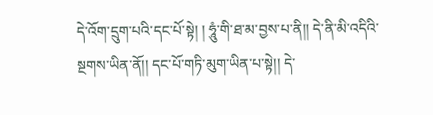དེ་འོག་དྲུག་པའི་དང་པོ་སྟེ། ། ཧཱུཾ་གི་ཐ་མ་བྱས་པ་ནི།། དེ་ནི་མི་འདིའི་སྔགས་ཡིན་ནོ།། དང་པོ་གཏི་མུག་ཡིན་པ་སྟེ།། དེ་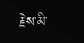རྗེས་མི་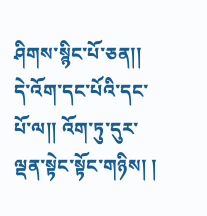ཤིགས་སྙིང་པོ་ཅན།། དེ་འོག་དང་པོའི་དང་པོ་ལ།། འོག་ཏུ་དུར་ལྡན་སྟེང་སྟོང་གཉིས། །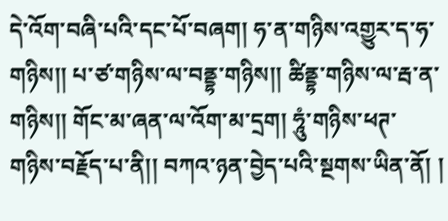དེ་འོག་བཞི་པའི་དང་པོ་བཞག། ཧ་ན་གཉིས་འགྱུར་ད་ཧ་གཉིས།། པ་ཙ་གཉིས་ལ་བནྡྷ་གཉིས།། ཚིནྡྷ་གཉིས་ལ་རྦ་ན་གཉིས།། གོང་མ་ཞན་ལ་འོག་མ་དྲག། ཧཱུཾ་གཉིས་ཕཊ་གཉིས་བརྗོད་པ་ནི།། བཀའ་ཉན་བྱེད་པའི་སྔགས་ཡིན་ནོ། །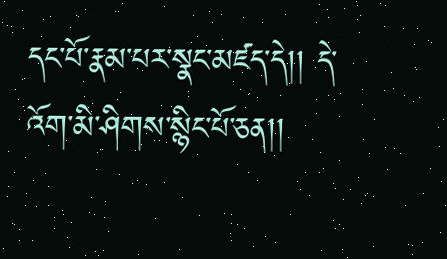དང་པོ་རྣམ་པར་སྣང་མཛད་དེ།། དེ་འོག་མི་ཤིགས་སྙིང་པོ་ཅན།།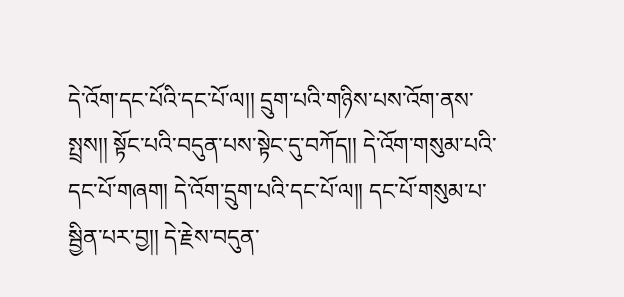དེ་འོག་དང་པོའི་དང་པོ་ལ།། དྲུག་པའི་གཉིས་པས་འོག་ནས་སྤྲས།། སྟོང་པའི་བདུན་པས་སྟེང་དུ་བཀོད།། དེ་འོག་གསུམ་པའི་དང་པོ་གཞག། དེ་འོག་དྲུག་པའི་དང་པོ་ལ།། དང་པོ་གསུམ་པ་སྦྱིན་པར་བྱ།། དེ་རྗེས་བདུན་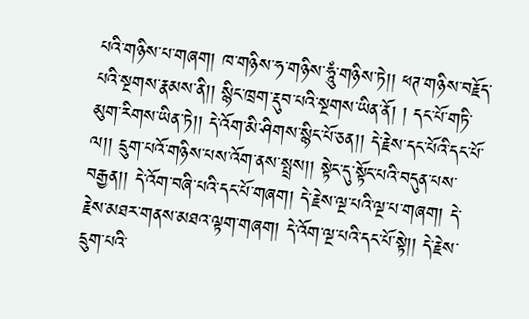པའི་གཉིས་པ་གཞག། ཁ་གཉིས་ཧ་གཉིས་ཧཱུཾ་གཉིས་ཏེ།། ཕཊ་གཉིས་བརྗོད་པའི་སྔགས་རྣམས་ནི།། སྙིང་ཁྲག་རྡུབ་པའི་སྔགས་ཡིན་ནོ། ། དང་པོ་གཏི་མུག་རིགས་ཡིན་ཏེ།། དེ་འོག་མི་ཤིགས་སྙིང་པོ་ཅན།། དེ་རྗེས་དང་པོའི་དང་པོ་ལ།། དྲུག་པའོ་གཉིས་པས་འོག་ནས་སྤྲས།། སྟེང་དུ་སྟོང་པའི་བདུན་པས་བརྒྱན།། དེ་འོག་བཞི་པའི་དང་པོ་གཞག། དེ་རྗེས་ལྔ་པའི་ལྔ་པ་གཞག། དེ་རྗེས་མཐར་གནས་མཐའ་ལྟག་གཞག། དེ་འོག་ལྔ་པའི་དང་པོ་སྟེ།། དེ་རྗེས་དྲུག་པའི་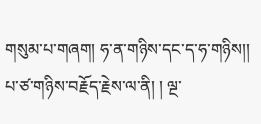གསུམ་པ་གཞག། ཧ་ན་གཉིས་དང་ད་ཧ་གཉིས།། པ་ཙ་གཉིས་བརྗོད་རྗེས་ལ་ནི། ། ལྔ་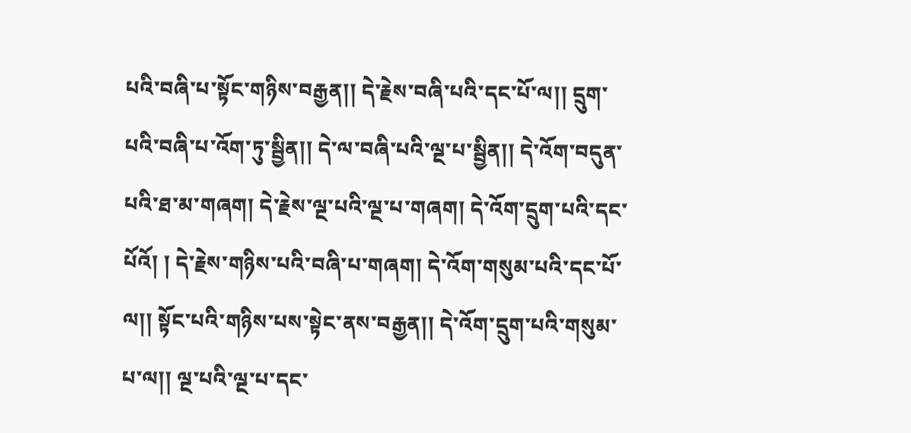པའི་བཞི་པ་སྟོང་གཉིས་བརྒྱན།། དེ་རྗེས་བཞི་པའི་དང་པོ་ལ།། དྲུག་པའི་བཞི་པ་འོག་ཏུ་སྦྱིན།། དེ་ལ་བཞི་པའི་ལྔ་པ་སྦྱིན།། དེ་འོག་བདུན་པའི་ཐ་མ་གཞག། དེ་རྗེས་ལྔ་པའི་ལྔ་པ་གཞག། དེ་འོག་དྲུག་པའི་དང་པོའོ། ། དེ་རྗེས་གཉིས་པའི་བཞི་པ་གཞག། དེ་འོག་གསུམ་པའི་དང་པོ་ལ།། སྟོང་པའི་གཉིས་པས་སྟེང་ནས་བརྒྱན།། དེ་འོག་དྲུག་པའི་གསུམ་པ་ལ།། ལྔ་པའི་ལྔ་པ་དང་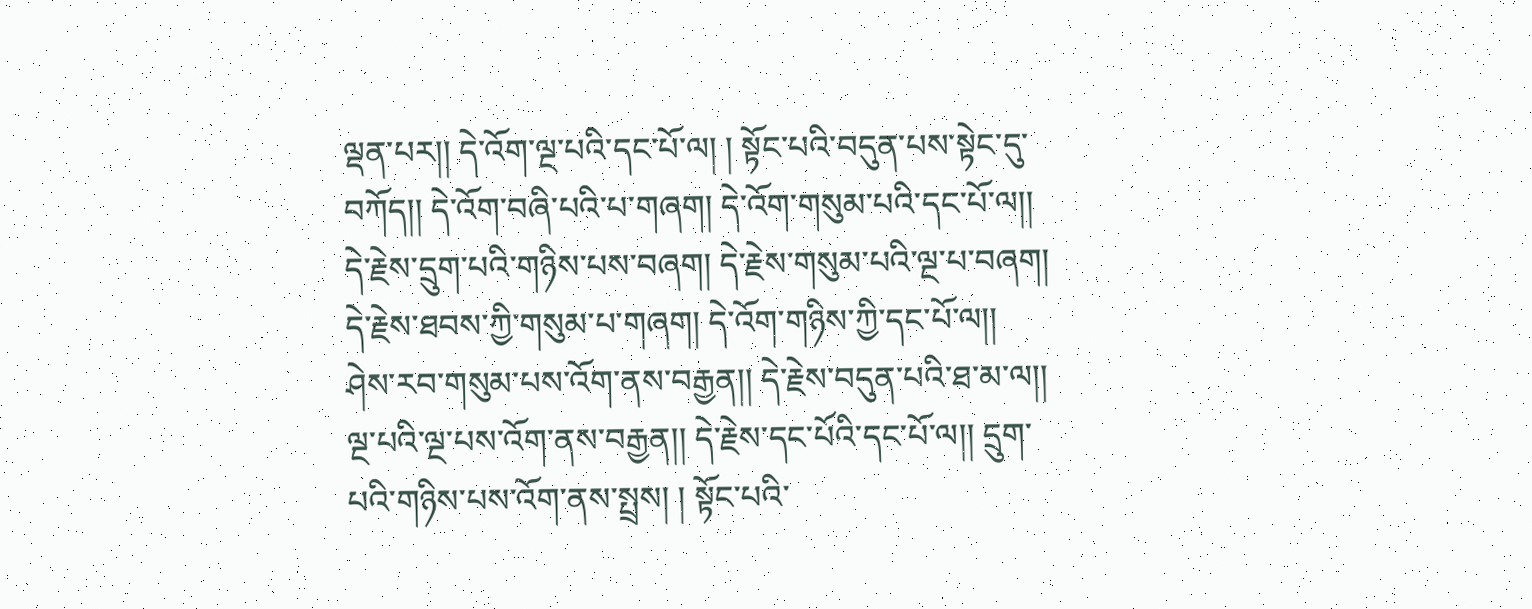ལྡན་པར།། དེ་འོག་ལྔ་པའི་དང་པོ་ལ། ། སྟོང་པའི་བདུན་པས་སྟེང་དུ་བཀོད།། དེ་འོག་བཞི་པའི་པ་གཞག། དེ་འོག་གསུམ་པའི་དང་པོ་ལ།། དེ་རྗེས་དྲུག་པའི་གཉིས་པས་བཞག། དེ་རྗེས་གསུམ་པའི་ལྔ་པ་བཞག། དེ་རྗེས་ཐབས་ཀྱི་གསུམ་པ་གཞག། དེ་འོག་གཉིས་ཀྱི་དང་པོ་ལ།། ཤེས་རབ་གསུམ་པས་འོག་ནས་བརྒྱན།། དེ་རྗེས་བདུན་པའི་ཐ་མ་ལ།། ལྔ་པའི་ལྔ་པས་འོག་ནས་བརྒྱན།། དེ་རྗེས་དང་པོའི་དང་པོ་ལ།། དྲུག་པའི་གཉིས་པས་འོག་ནས་སྤྲས། ། སྟོང་པའི་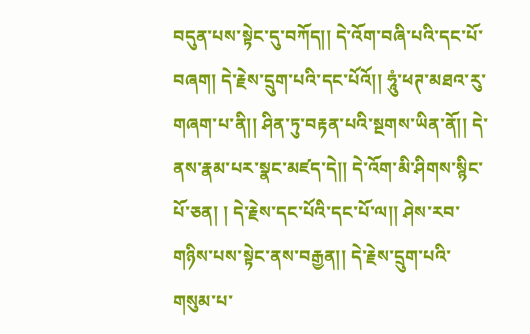བདུན་པས་སྟེང་དུ་བཀོད།། དེ་འོག་བཞི་པའི་དང་པོ་བཞག། དེ་རྗེས་དྲུག་པའི་དང་པོའོ།། ཧཱུཾ་ཕཊ་མཐའ་རུ་གཞག་པ་ནི།། ཤིན་ཏུ་བརྟན་པའི་སྔགས་ཡིན་ནོ།། དེ་ནས་རྣམ་པར་སྣང་མཛད་དེ།། དེ་འོག་མི་ཤིགས་སྙིང་པོ་ཅན། ། དེ་རྗེས་དང་པོའི་དང་པོ་ལ།། ཤེས་རབ་གཉིས་པས་སྟེང་ནས་བརྒྱན།། དེ་རྗེས་དྲུག་པའི་གསུམ་པ་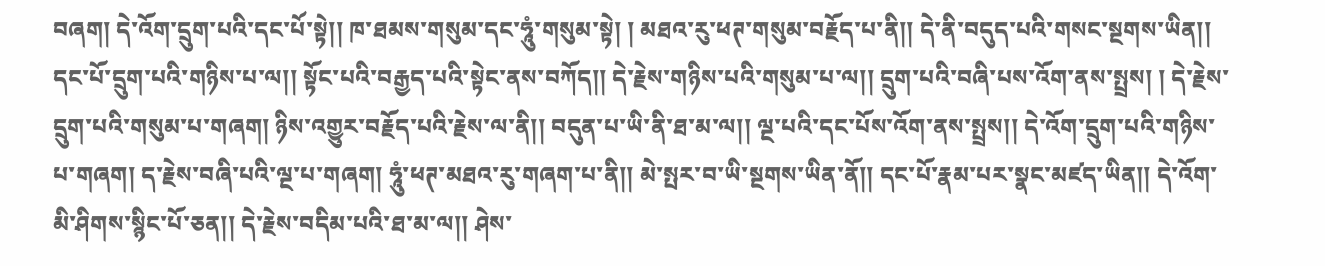བཞག། དེ་འོག་དྲུག་པའི་དང་པོ་སྟེ།། ཁ་ཐམས་གསུམ་དང་ཧཱུཾ་གསུམ་སྟེ། ། མཐའ་རུ་ཕཊ་གསུམ་བརྗོད་པ་ནི།། དེ་ནི་བདུད་པའི་གསང་སྔགས་ཡིན།། དང་པོ་དྲུག་པའི་གཉིས་པ་ལ།། སྟོང་པའི་བརྒྱད་པའི་སྟེང་ནས་བཀོད།། དེ་རྗེས་གཉིས་པའི་གསུམ་པ་ལ།། དྲུག་པའི་བཞི་པས་འོག་ནས་སྤྲས། ། དེ་རྗེས་དྲུག་པའི་གསུམ་པ་གཞག། ཉིས་འགྱུར་བརྗོད་པའི་རྗེས་ལ་ནི།། བདུན་པ་ཡི་ནི་ཐ་མ་ལ།། ལྔ་པའི་དང་པོས་འོག་ནས་སྤྲས།། དེ་འོག་དྲུག་པའི་གཉིས་པ་གཞག། ད་རྗེས་བཞི་པའི་ལྔ་པ་གཞག། ཧཱུཾ་ཕཊ་མཐའ་རུ་གཞག་པ་ནི།། མེ་སྤར་བ་ཡི་སྔགས་ཡིན་ནོ།། དང་པོ་རྣམ་པར་སྣང་མཛད་ཡིན།། དེ་འོག་མི་ཤིགས་སྙིང་པོ་ཅན།། དེ་རྗེས་བདིམ་པའི་ཐ་མ་ལ།། ཤེས་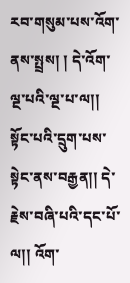རབ་གསུམ་པས་འོག་ནས་སྤྲས། ། དེ་འོག་ལྔ་པའི་ལྔ་པ་ལ།། སྟོང་པའི་དྲུག་པས་སྟེང་ནས་བརྒྱན།། དེ་རྗེས་བཞི་པའི་དང་པོ་ལ།། འོག་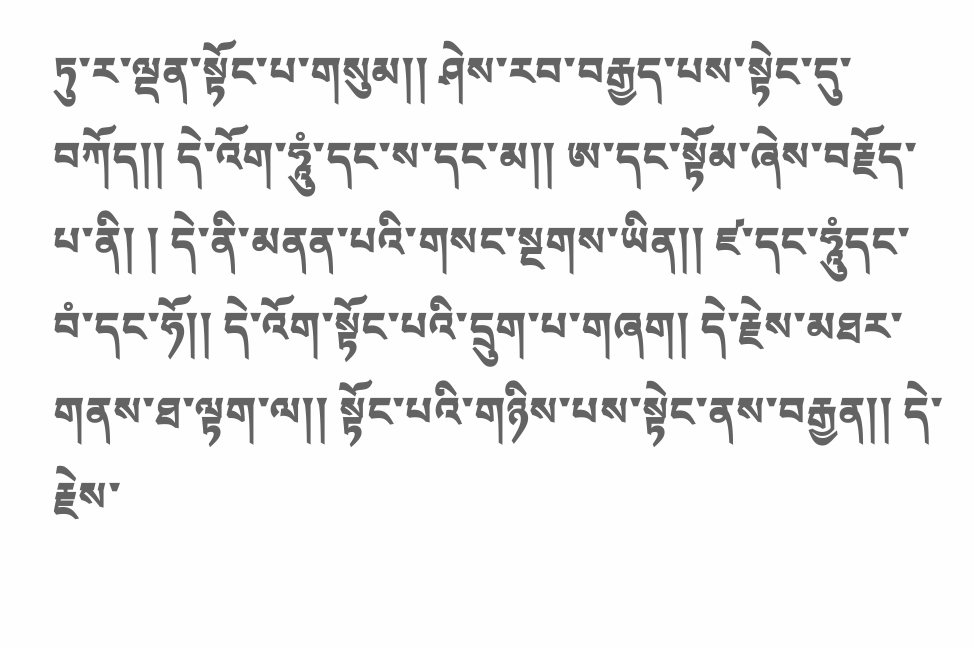ཏུ་ར་ལྡན་སྟོང་པ་གསུམ།། ཤེས་རབ་བརྒྱད་པས་སྟེང་དུ་བཀོད།། དེ་འོག་ཧཱུཾ་དང་ས་དང་མ།། ཨ་དང་སྟོམ་ཞེས་བརྗོད་པ་ནི། ། དེ་ནི་མནན་པའི་གསང་སྔགས་ཡིན།། ཛ་དང་ཧཱུཾདང་བཾ་དང་ཧོ།། དེ་འོག་སྟོང་པའི་དྲུག་པ་གཞག། དེ་རྗེས་མཐར་གནས་ཐ་ལྟག་ལ།། སྟོང་པའི་གཉིས་པས་སྟེང་ནས་བརྒྱན།། དེ་རྗེས་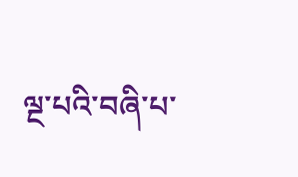ལྔ་པའི་བཞི་པ་